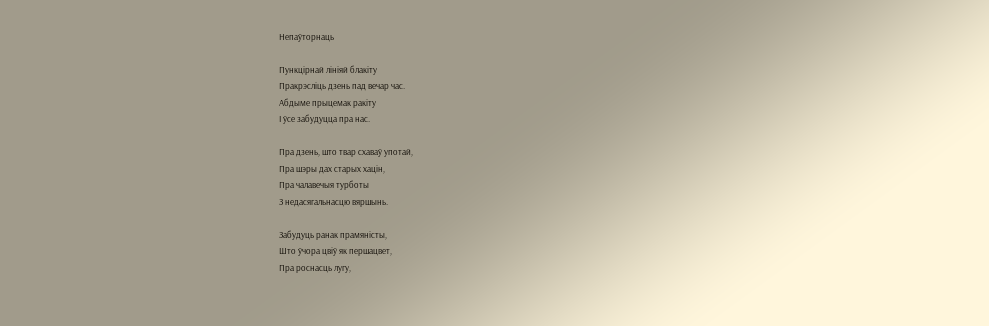Непаўторнаць

Пункцірнай лініяй блакіту
Пракрэсліць дзень пад вечар час.
Абдыме прыцемак ракіту
І ўсе забудуцца пра нас.

Пра дзень, што твар схаваў употай,
Пра шэры дах старых хацін,
Пра чалавечыя турботы
З недасягальнасцю вяршынь.

Забудуць ранак прамяністы,
Што ўчора цвіў як першацвет,
Пра роснасць лугу,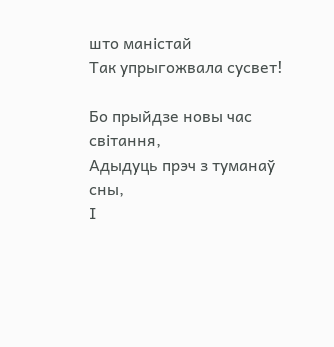што маністай
Так упрыгожвала сусвет!

Бо прыйдзе новы час світання,
Адыдуць прэч з туманаў сны,
І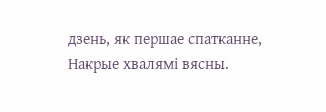дзень, як першае спатканне,
Накрые хвалямі вясны.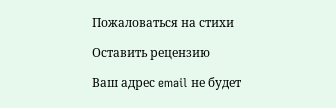Пожаловаться на стихи

Оставить рецензию

Ваш адрес email не будет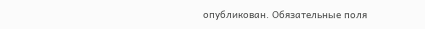опубликован. Обязательные поля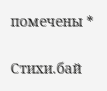помечены *

Стихи.бай